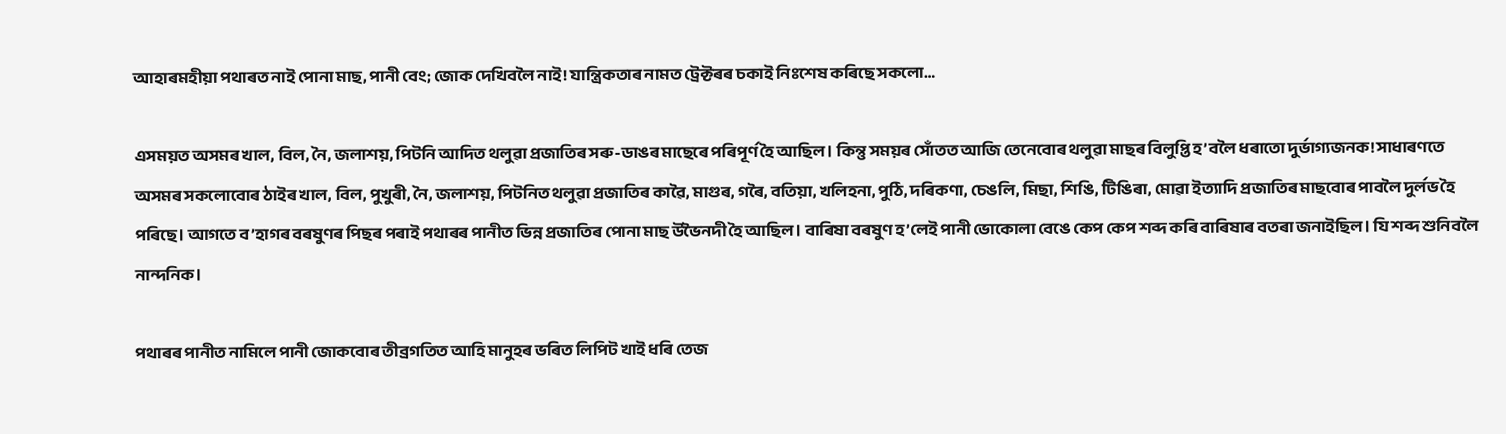আহাৰমহীয়া পথাৰত নাই পোনা মাছ, পানী বেং; জোক দেখিবলৈ নাই! যান্ত্ৰিকতাৰ নামত ট্ৰেক্টৰৰ চকাই নিঃশেষ কৰিছে সকলো…

এসময়ত অসমৰ খাল, বিল, নৈ, জলাশয়, পিটনি আদিত থলুৱা প্ৰজাতিৰ সৰু-ডাঙৰ মাছেৰে পৰিপূৰ্ণ হৈ আছিল। কিন্তু সময়ৰ সোঁতত আজি তেনেবোৰ থলুৱা মাছৰ বিলুপ্তি হ’বলৈ ধৰাতো দুৰ্ভাগ্যজনক! সাধাৰণতে অসমৰ সকলোবোৰ ঠাইৰ খাল, বিল, পুখুৰী, নৈ, জলাশয়, পিটনিত থলুৱা প্ৰজাতিৰ কাৱৈ, মাগুৰ, গৰৈ, বতিয়া, খলিহনা, পুঠি, দৰিকণা, চেঙলি, মিছা, শিঙি, টিঙিৰা, মোৱা ইত্যাদি প্ৰজাতিৰ মাছবোৰ পাবলৈ দুৰ্লভ হৈ পৰিছে। আগতে ব’হাগৰ বৰষুণৰ পিছৰ পৰাই পথাৰৰ পানীত ভিন্ন প্ৰজাতিৰ পোনা মাছ উভৈনদী হৈ আছিল। বাৰিষা বৰষুণ হ’লেই পানী ভোকোলা বেঙে কেপ কেপ শব্দ কৰি বাৰিষাৰ বতৰা জনাইছিল। যি শব্দ শুনিবলৈ নান্দনিক।

পথাৰৰ পানীত নামিলে পানী জোকবোৰ তীব্ৰগতিত আহি মানুহৰ ভৰিত লিপিট খাই ধৰি তেজ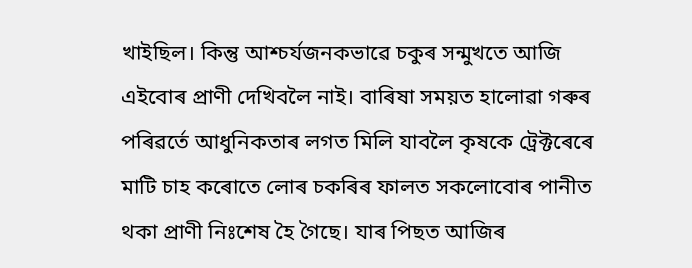খাইছিল। কিন্তু আশ্চৰ্যজনকভাৱে চকুৰ সন্মুখতে আজি এইবোৰ প্ৰাণী দেখিবলৈ নাই। বাৰিষা সময়ত হালোৱা গৰুৰ পৰিৱৰ্তে আধুনিকতাৰ লগত মিলি যাবলৈ কৃষকে ট্ৰেক্টৰেৰে মাটি চাহ কৰোতে লোৰ চকৰিৰ ফালত সকলোবোৰ পানীত থকা প্ৰাণী নিঃশেষ হৈ গৈছে। যাৰ পিছত আজিৰ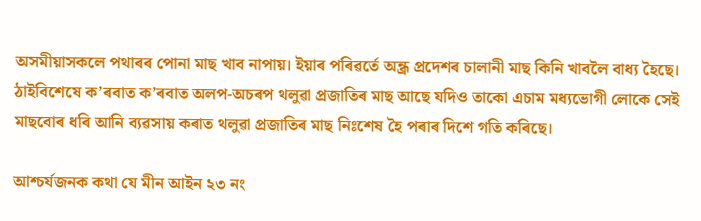অসমীয়াসকলে পথাৰৰ পোনা মাছ খাব নাপায়। ইয়াৰ পৰিৱৰ্তে অন্ধ্ৰ প্ৰদেশৰ চালানী মাছ কিনি খাবলৈ বাধ্য হৈছে। ঠাইবিশেষে ক’ৰবাত ক’ৰবাত অলপ-অচৰপ থলুৱা প্ৰজাতিৰ মাছ আছে যদিও তাকো এচাম মধ্যভোগী লোকে সেই মাছবোৰ ধৰি আনি ব্যৱসায় কৰাত থলুৱা প্ৰজাতিৰ মাছ নিঃশেষ হৈ পৰাৰ দিশে গতি কৰিছে।

আশ্চৰ্যজনক কথা যে মীন আইন ২৩ নং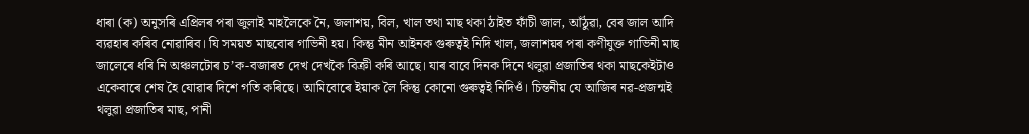ধাৰা (ক) অনুসৰি এপ্ৰিলৰ পৰা জুলাই মাহলৈকে নৈ, জলাশয়, বিল, খাল তথা মাছ থকা ঠাইত ফাঁচী জাল, আঁঠুৱা, বেৰ জাল আদি ব্যৱহাৰ কৰিব নোৱাৰিব। যি সময়ত মাছবোৰ গাভিনী হয়। কিন্তু মীন আইনক গুৰুত্বই নিদি খাল, জলাশয়ৰ পৰা কণীযুক্ত গাভিনী মাছ জালেৰে ধৰি নি অঞ্চলটোৰ চ’ক-বজাৰত দেখ দেখকৈ বিক্ৰী কৰি আছে। যাৰ বাবে দিনক দিনে থলুৱা প্ৰজাতিৰ থকা মাছকেইটাও একেবাৰে শেষ হৈ যোৱাৰ দিশে গতি কৰিছে। আমিবোৰে ইয়াক লৈ কিন্তু কোনো গুৰুত্বই নিদিওঁ। চিন্তনীয় যে আজিৰ নৱ-প্ৰজন্মই থলুৱা প্ৰজাতিৰ মাছ, পানী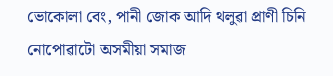ভোকোলা বেং, পানী জোক আদি থলুৱা প্ৰাণী চিনি নোপোৱাটো অসমীয়া সমাজ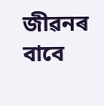জীৱনৰ বাবে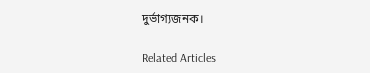দুৰ্ভাগ্যজনক।

Related Articles